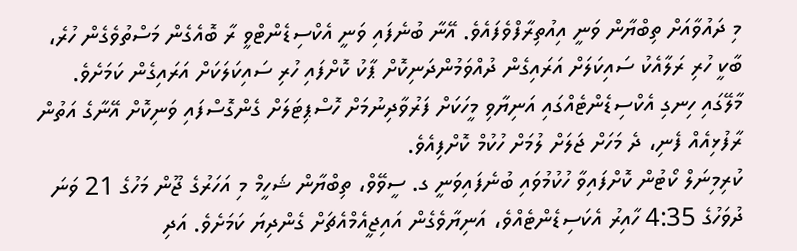މި ދައުވާއަށް ތިބްޔާން ވަނީ އިއުތިރާފްވެފައެވެ. އޭނާ ބުނެފައި ވަނީ އެކްސިޑެންޓްވީ ރާ ބޮއެގެން މަސްތުވެގެން ހުރެ، ބާކީ ހުރި ރަލާއެކު ސައިކަލަށް އަރައިގެން ދުއްވަމުންދަނިކޮށް ޕާކު ކޮށްފައި ހުރި ސައިކަލަކަށް އަރައިގެން ކަމަށެވެ.
މާލޭގައި ހިނގި އެކްސިޑެންޓެއްގައި އަނިޔާވި މީހަކަށް ފަރުވާދިނުމަށް ހޮސްޕިޓަލަށް ގެންގޮސްފައި ވަނިކޮށް އޭނާގެ އަތުން ރާފުޅިއެއް ފެނި، ދެ މަހަށް ޖަލަށް ލުމަށް ހުކުމް ކޮށްފިއެވެ.
ކުރިމިނަލް ކޯޓުން ކޮށްފައިވާ ހުކުމުވައި ބުނެފައިވަނީ ގ. ސީވޭވް، ތިބްޔާން ޝަހީމް މި އަހަރުގެ ޖޫން މަހުގެ 21 ވަނަ ދުވަހުގެ 4:35 ހާއިރު އެކަސިޑެންޓެއްވެ، އަނިޔާވެގެން އައިޖީއެމްއެޗަށް ގެންދިޔަ ކަމަށެވެ. އަދި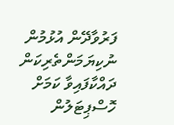ފަރުވާދޭން އުޅުމުން ނުކިޔަމަންތެރިކަން ދައްކާފައިވާ ކަމަށް ހޮސްޕިޓަލުން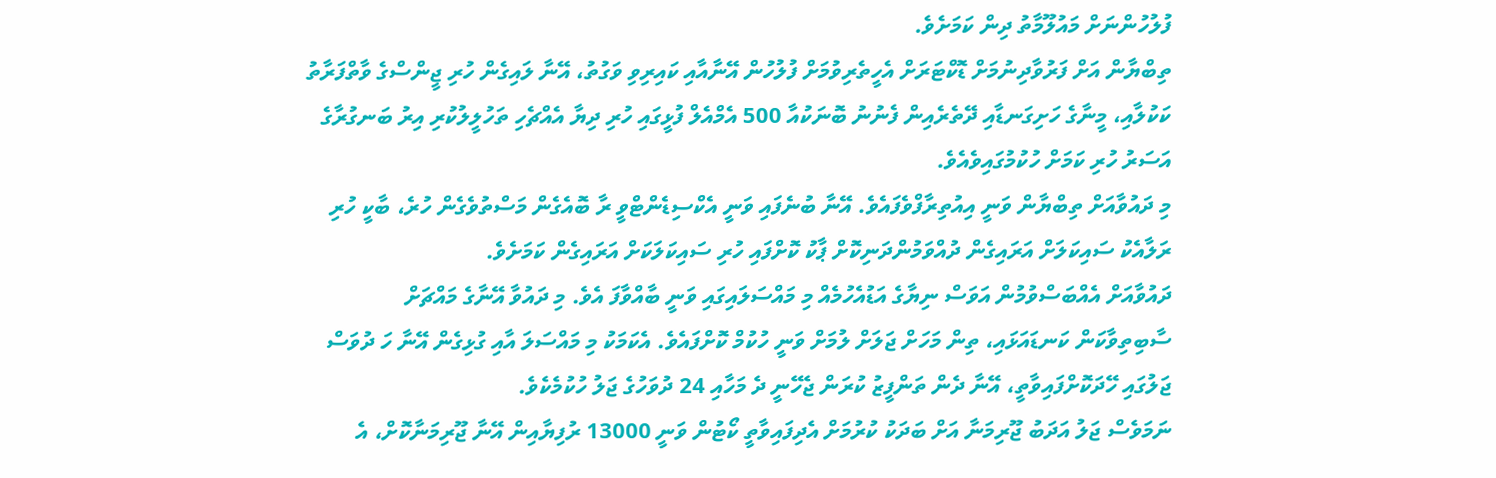ފުލުހުންނަށް މައުލޫމާތު ދިން ކަމަށެވެ.
ތިބްޔާން އަށް ފަރުވާދިނުމަށް ޑޮކްޓަރަށް އެހީތެރިވުމަށް ފުލުހުން އޭނާއާއި ކައިރިވި ވަގުތު، އޭނާ ލައިގެން ހުރި ޖީންސްގެ ވާތްފަރާތު ކަކުލާއި، މީނާގެ ހަށިގަނޑާއި ދޭތެރެއިން ފެނުނު ބޮނަކުއާ 500 އެމްއެލް ފުޅީގައި ހުރި ދިޔާ އެއްޗެހި ތަހުލީލުކުރި އިރު ބަނގުރާގެ އަސަރު ހުރި ކަމަށް ހުކުމުގައިވެއެވެ.
މި ދައުވާއަށް ތިބްޔާން ވަނީ އިއުތިރާފްވެފައެވެ. އޭނާ ބުނެފައި ވަނީ އެކްސިޑެންޓްވީ ރާ ބޮއެގެން މަސްތުވެގެން ހުރެ، ބާކީ ހުރި ރަލާއެކު ސައިކަލަށް އަރައިގެން ދުއްވަމުންދަނިކޮށް ޕާކު ކޮށްފައި ހުރި ސައިކަލަކަށް އަރައިގެން ކަމަށެވެ.
ދައުވާއަށް އެއްބަސްވުމުން އަވަސް ނިޔާގެ އަޑުއެހުމެއް މި މައްސަލައިގައި ވަނީ ބާއްވާފަ އެވެ. މި ދައުވާ އޭނާގެ މައްޗަށް ސާބިތިވާކަން ކަނޑައަޅައި، ތިން މަހަށް ޖަލަށް ލުމަށް ވަނީ ހުކުމް ކޮށްފައެވެ. އެކަމަކު މި މައްސަލަ އާއި ގުޅިގެން އޭނާ ހަ ދުވަސް ޖަލުގައި ހޭދަކޮށްފައިވާތީ، އޭނާ ދެން ތަންފީޒު ކުރަން ޖެހޭނީ ދެ މަހާއި 24 ދުވަހުގެ ޖަލު ހުކުމެކެވެ.
ނަމަވެސް ޖަލު އަދަބު ޖޫރިމަނާ އަށް ބަދަކު ކުރުމަށް އެދިފައިވާތީ ކޯޓުން ވަނީ 13000 ރުފިޔާއިން އޭނާ ޖޫރިމަނާކޮށް، އެ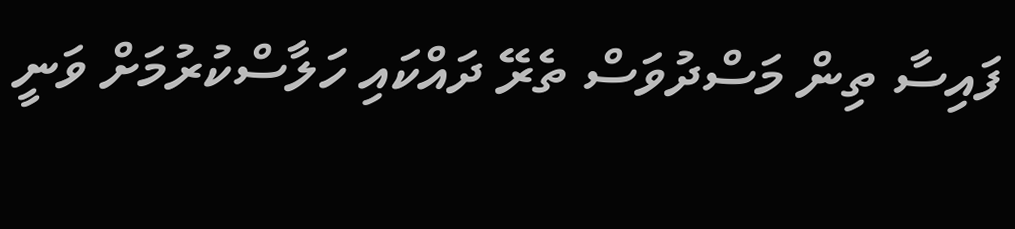ފައިސާ ތިން މަސްދުވަސް ތެރޭ ދައްކައި ހަލާސްކުރުމަށް ވަނީ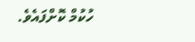ހުކުމް ކޮށްފައެވެ.